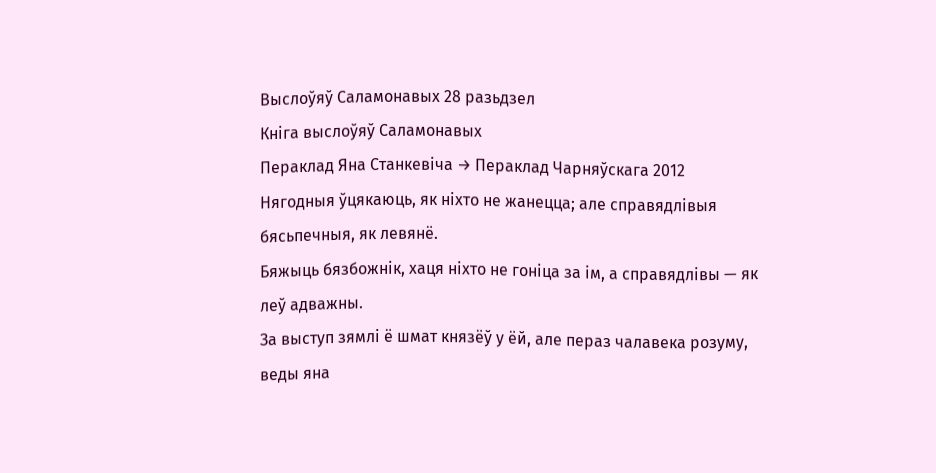Выслоўяў Саламонавых 28 разьдзел
Кніга выслоўяў Саламонавых
Пераклад Яна Станкевіча → Пераклад Чарняўскага 2012
Нягодныя ўцякаюць, як ніхто не жанецца; але справядлівыя бясьпечныя, як левянё.
Бяжыць бязбожнік, хаця ніхто не гоніца за ім, а справядлівы — як леў адважны.
За выступ зямлі ё шмат князёў у ёй, але пераз чалавека розуму, веды яна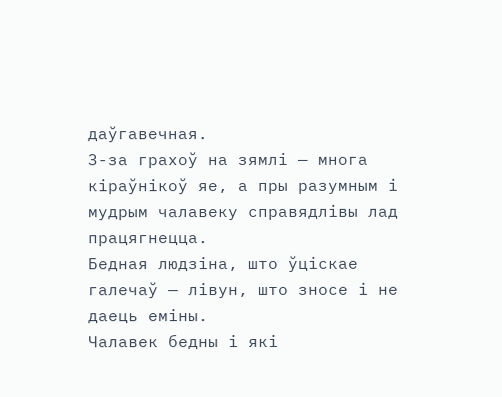даўгавечная.
З-за грахоў на зямлі — многа кіраўнікоў яе, а пры разумным і мудрым чалавеку справядлівы лад працягнецца.
Бедная людзіна, што ўціскае галечаў — лівун, што зносе і не даець еміны.
Чалавек бедны і які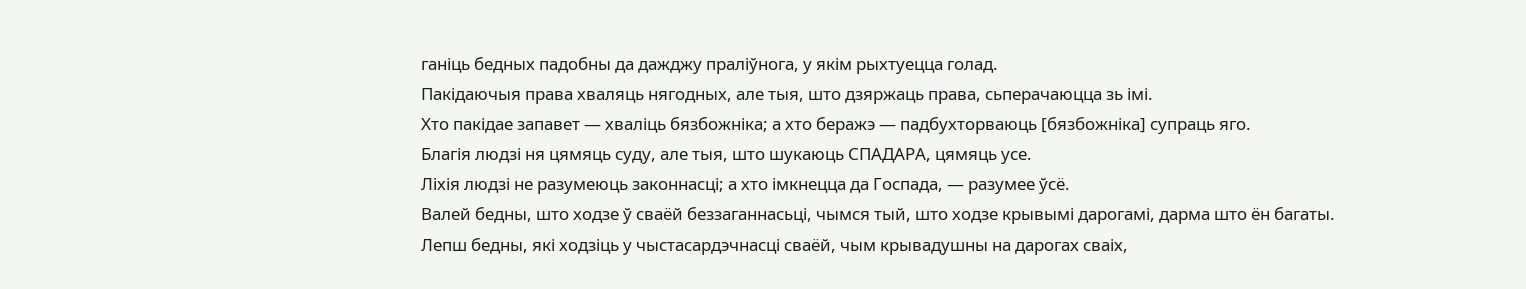ганіць бедных падобны да дажджу праліўнога, у якім рыхтуецца голад.
Пакідаючыя права хваляць нягодных, але тыя, што дзяржаць права, сьперачаюцца зь імі.
Хто пакідае запавет — хваліць бязбожніка; а хто беражэ — падбухторваюць [бязбожніка] супраць яго.
Благія людзі ня цямяць суду, але тыя, што шукаюць СПАДАРА, цямяць усе.
Ліхія людзі не разумеюць законнасці; а хто імкнецца да Госпада, — разумее ўсё.
Валей бедны, што ходзе ў сваёй беззаганнасьці, чымся тый, што ходзе крывымі дарогамі, дарма што ён багаты.
Лепш бедны, які ходзіць у чыстасардэчнасці сваёй, чым крывадушны на дарогах сваіх,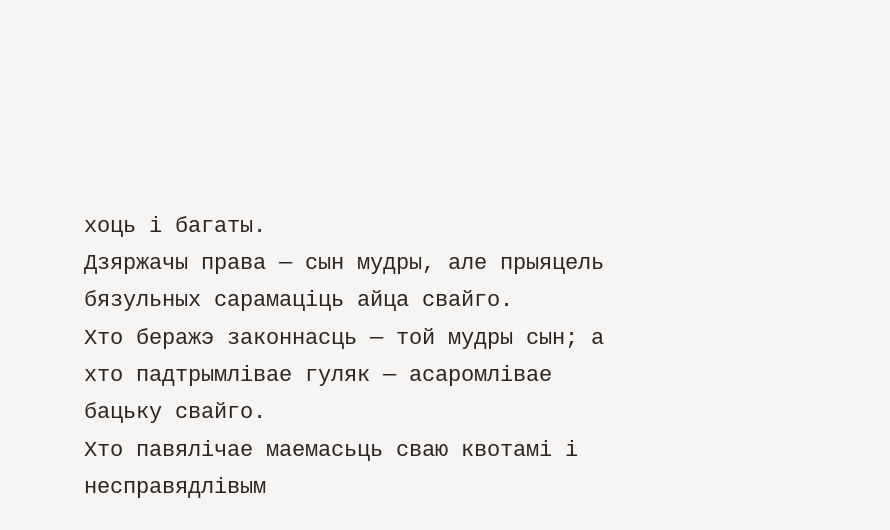хоць і багаты.
Дзяржачы права — сын мудры, але прыяцель бязульных сарамаціць айца свайго.
Хто беражэ законнасць — той мудры сын; а хто падтрымлівае гуляк — асаромлівае бацьку свайго.
Хто павялічае маемасьць сваю квотамі і несправядлівым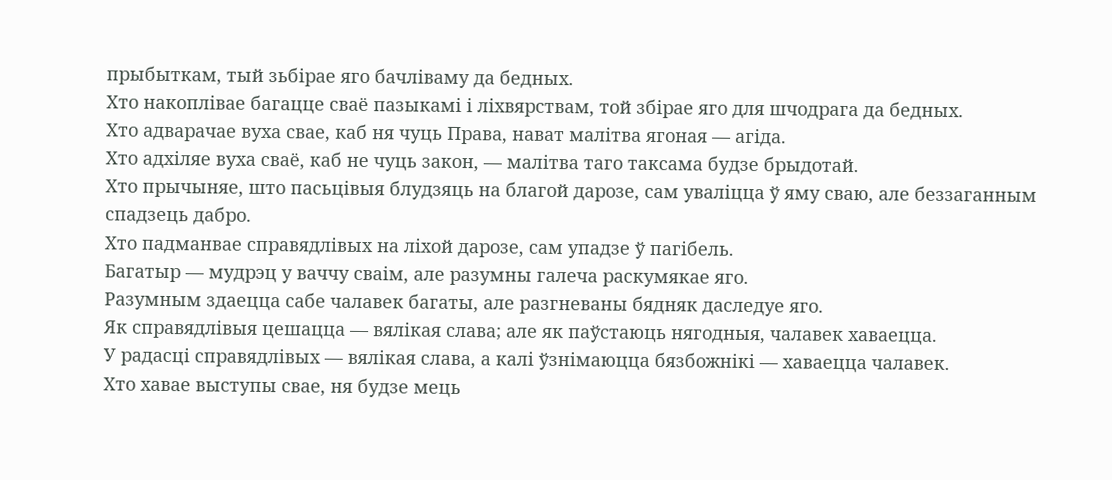прыбыткам, тый зьбірае яго бачліваму да бедных.
Хто накоплівае багацце сваё пазыкамі і ліхвярствам, той збірае яго для шчодрага да бедных.
Хто адварачае вуха свае, каб ня чуць Права, нават малітва ягоная — агіда.
Хто адхіляе вуха сваё, каб не чуць закон, — малітва таго таксама будзе брыдотай.
Хто прычыняе, што пасьцівыя блудзяць на благой дарозе, сам уваліцца ў яму сваю, але беззаганным спадзець дабро.
Хто падманвае справядлівых на ліхой дарозе, сам упадзе ў пагібель.
Багатыр — мудрэц у ваччу сваім, але разумны галеча раскумякае яго.
Разумным здаецца сабе чалавек багаты, але разгневаны бядняк даследуе яго.
Як справядлівыя цешацца — вялікая слава; але як паўстаюць нягодныя, чалавек хаваецца.
У радасці справядлівых — вялікая слава, а калі ўзнімаюцца бязбожнікі — хаваецца чалавек.
Хто хавае выступы свае, ня будзе мець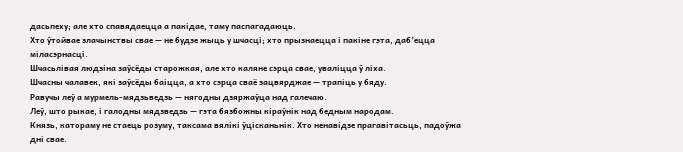дасьпеху; але хто спавядаецца а пакідае, таму паспагадаюць.
Хто ўтойвае злачынствы свае — не будзе жыць у шчасці; хто прызнаецца і пакіне гэта, даб’ецца міласэрнасці.
Шчасьлівая людзіна заўсёды старожкая, але хто каляне сэрца свае, уваліцца ў ліха.
Шчасны чалавек, які заўсёды баіцца, а хто сэрца сваё зацвярджае — трапіць у бяду.
Равучы леў а мурмель-мядзьведзь — нягодны дзяржаўца над галечаю.
Леў, што рыкае, і галодны мядзведзь — гэта бязбожны кіраўнік над бедным народам.
Князь, катораму не стаець розуму, таксама вялікі ўцісканьнік. Хто ненавідзе прагавітасьць, падоўжа дні свае.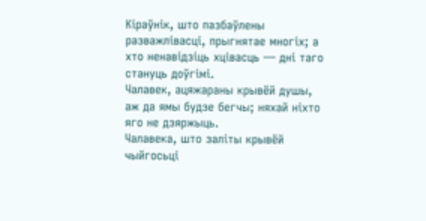Кіраўнік, што пазбаўлены разважлівасці, прыгнятае многіх; а хто ненавідзіць хцівасць — дні таго стануць доўгімі.
Чалавек, ацяжараны крывёй душы, аж да ямы будзе бегчы; няхай ніхто яго не дзяржыць.
Чалавека, што заліты крывёй чыйгосьці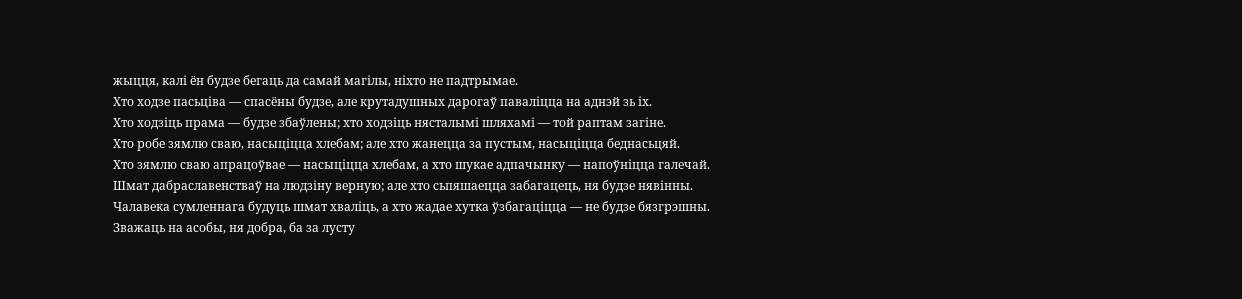жыцця, калі ён будзе бегаць да самай магілы, ніхто не падтрымае.
Хто ходзе пасьціва — спасёны будзе, але крутадушных дарогаў паваліцца на аднэй зь іх.
Хто ходзіць прама — будзе збаўлены; хто ходзіць нясталымі шляхамі — той раптам загіне.
Хто робе зямлю сваю, насыціцца хлебам; але хто жанецца за пустым, насыціцца беднасьцяй.
Хто зямлю сваю апрацоўвае — насыціцца хлебам, а хто шукае адпачынку — напоўніцца галечай.
Шмат дабраславенстваў на людзіну верную; але хто сьпяшаецца забагацець, ня будзе нявінны.
Чалавека сумленнага будуць шмат хваліць, а хто жадае хутка ўзбагаціцца — не будзе бязгрэшны.
Зважаць на асобы, ня добра, ба за лусту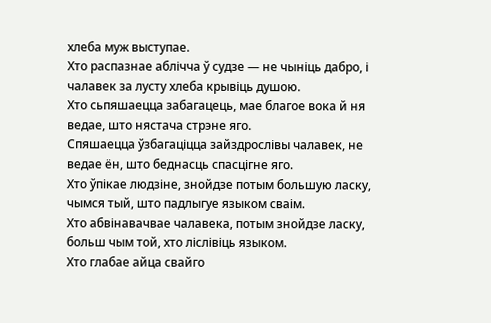хлеба муж выступае.
Хто распазнае аблічча ў судзе — не чыніць дабро, і чалавек за лусту хлеба крывіць душою.
Хто сьпяшаецца забагацець, мае благое вока й ня ведае, што нястача стрэне яго.
Спяшаецца ўзбагаціцца зайздрослівы чалавек, не ведае ён, што беднасць спасцігне яго.
Хто ўпікае людзіне, знойдзе потым большую ласку, чымся тый, што падлыгуе языком сваім.
Хто абвінавачвае чалавека, потым знойдзе ласку, больш чым той, хто ліслівіць языком.
Хто глабае айца свайго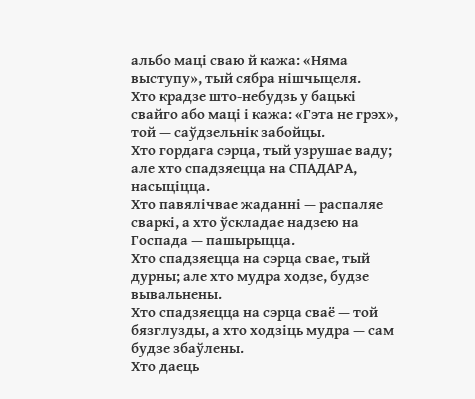альбо маці сваю й кажа: «Няма выступу», тый сябра нішчыцеля.
Хто крадзе што-небудзь у бацькі свайго або маці і кажа: «Гэта не грэх», той — саўдзельнік забойцы.
Хто гордага сэрца, тый узрушае ваду; але хто спадзяецца на СПАДАРА, насыціцца.
Хто павялічвае жаданні — распаляе сваркі, а хто ўскладае надзею на Госпада — пашырыцца.
Хто спадзяецца на сэрца свае, тый дурны; але хто мудра ходзе, будзе вывальнены.
Хто спадзяецца на сэрца сваё — той бязглузды, а хто ходзіць мудра — сам будзе збаўлены.
Хто даець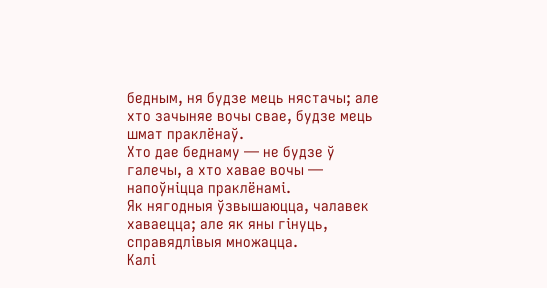бедным, ня будзе мець нястачы; але хто зачыняе вочы свае, будзе мець шмат праклёнаў.
Хто дае беднаму — не будзе ў галечы, а хто хавае вочы — напоўніцца праклёнамі.
Як нягодныя ўзвышаюцца, чалавек хаваецца; але як яны гінуць, справядлівыя множацца.
Калі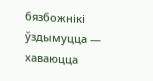бязбожнікі ўздымуцца — хаваюцца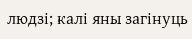людзі; калі яны загінуць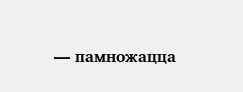— памножацца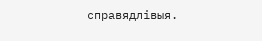справядлівыя.